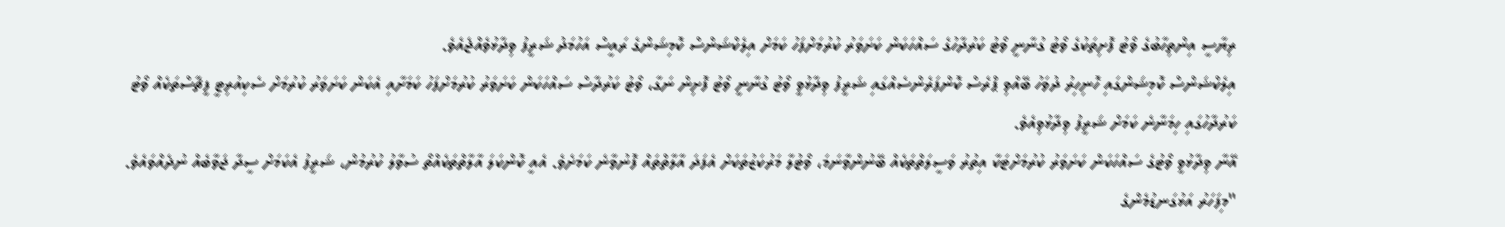ރިޔާސީ އިންތިހާބުގެ ވޯޓު ފޮށިތަކުގެ ވޯޓު ގުނާނީ ވޯޓު ކަރުދާހުގެ ސައްހަކަން ކަށަވަރު ކުރުމަށްފަހު ކަމަށް އިލެކްޝަންސް ކޮމިޝަންގެ ރައީސް އަހުމަދު ޝަރީފު ވިދާޅުވެއްޖެއެވެ.
އިލެކްޝަންސް ކޮމިޝަންގައި ހޮނިހިރު ދުވަހު ބޭއްވި ޕްރެސް ކޮންފަރެންސެއްގައި ޝަރީފު ވިދާޅުވީ ވޯޓު ގުނާނީ ވޯޓު ފޮށިން ނަގާ، ވޯޓު ކަރުދާސް ސައްހަކަން ކަށަވަރު ކުރުމަށްފަހު ކަމަށާއި އެކަން ކަށަވަރު ކުރުމަށް ސެކިއުރިޓީ ފީޗާސްތަކެއް ވޯޓު ކަރުދާހުގައި ހިމަނާނެ ކަމަށް ޝަރީފު ވިދާޅުވިއެވެ.
އޭނާ ވިދާޅުވީ ވޯޓުގެ ސައްހަކަން ކަށަވަރު ކުރުމަށްޓަކާ އިތުރު ވަސީލަތްތަކެއް ބޭނުންވާނަމަ، ވޯޓުލާ މަރުކަޒުތަކަށް އެފަދަ އާލާތްތައް ފޮނުވާނެ ކަމަށެވެ. އެއީ ކޮންކަލަ އާލާތްތަކެއްތޯ ސުވާލު ކުރުމުން، ޝަރީފު އެކަމަށް ސީދާ ޖަވާބެއް ނުދެއްވައެވެ.
"މިފަހަރު އަޅުގަނޑުމެންގެ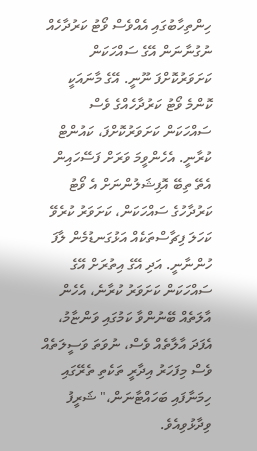ހިންތިހާބުގައި އެއްވެސް ވޯޓު ކަރުދާހެއް ނުގުނާނަން އޭގެ ސައްހަކަން ކަށަވަރުކޮށްފަ ނޫނީ. އޭގެ މާނައަކީ ކޮންމެ ވޯޓު ކަރުދާހެއްގެ ވެސް ސައްހަކަން ކަށަވަރުކޮށްފަ، ކައުންޓް ކުރާނީ. އެހެންވީމަ ވަރަށް ފަސޭހައިން އެތޭ ތިބޭ އޮފިޝަލުންނަށް އެ ވޯޓު ކަރުދާހުގެ ސައްހަކަން، ކަށަވަރު ކުރެވޭ ކަހަލަ ފިޗާސްތަކެއް އަޅުގަނޑުމެން ލާފަ ހުންނާނީ. އަދި އޭގެ އިތުރަށް އޭގެ ސައްހަކަން ކަށަވަރު ކުރާނެ، އެހެން އާލަތެއް ބޭނުންވާ ކަމުގައި ވަންޏާމު، އެފަދަ އާލާތެއް ވެސް، ނުވަތަ ވަސީލަތެއް ވެސް މިފަހަރު އިދާރީ ތަކެތި ތެރޭގައި ހިމަނާފައި ބަހައްޓާނަން،" ޝަރީފު ވިދާޅުވިއެވެ.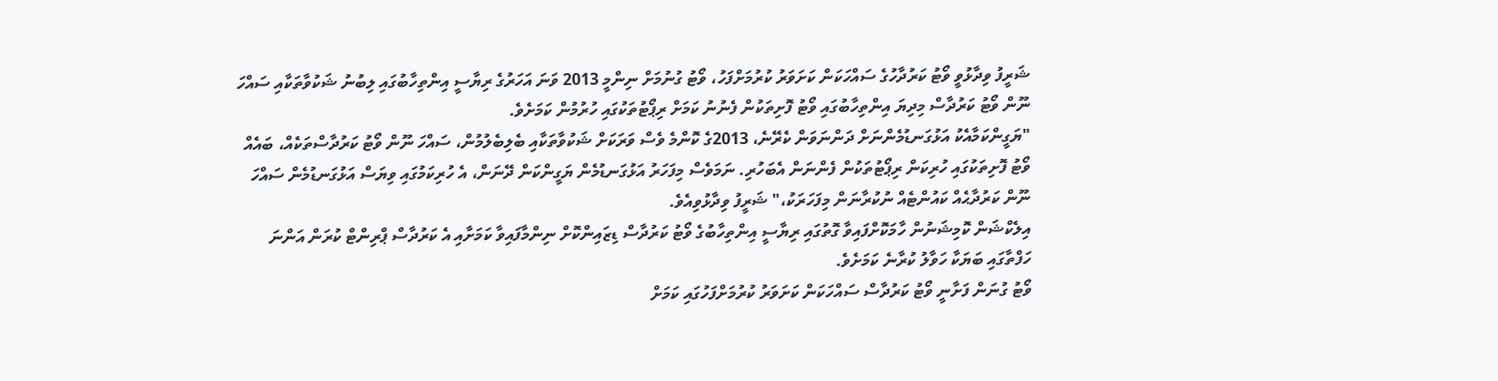ޝަރީފު ވިދާޅުވީ ވޯޓު ކަރުދާހުގެ ސައްހަކަން ކަށަވަރު ކުރުމަށްފަހު، ވޯޓު ގުނުމަށް ނިންމީ 2013 ވަނަ އަހަރުގެ ރިޔާސީ އިންތިހާބުގައި ލިބުނު ޝަކުވާތަކާއި ސައްހަ ނޫން ވޯޓު ކަރުދާސް މިދިޔަ އިންތިހާބުގައި ވޯޓު ފޮށިތަކުން ފެނުނު ކަމަށް ރިޕޯޓުތަކުގައި ހުރުމުން ކަމަށެވެ.
"ޔަގީންކަމާއެކު އަޅުގަނޑުމެންނަށް ދަންނަވަން ކެރޭނެ، 2013ގެ ކޮންމެ ވެސް ވަރަކަށް ޝަކުވާތަކާއި ބެލިބެލުމުން، ސައްހަ ނޫން ވޯޓު ކަރުދާސްތަކެއް، ބައެއް ވޯޓު ފޮށިތަކުގައި ހުރިކަން ރިޕޯޓުތަކުން ފެންނަން އެބަހުރި. ނަމަވެސް މިފަހަރު އަޅުގަނޑުމެން ޔަގީންކަން ދޭނަން، އެ ހުރިކަމުގައި ވިޔަސް އަޅުގަނޑުމެން ސައްހަ ނޫން ކަރުދާޙެއް ކައުންޓެއް ނުކުރާނަން މިފަހަރަކު،" ޝަރީފު ވިދާޅުވިއެވެ.
އިލެކްޝަން ކޮމިޝަނުން ހާމަކޮށްފައިވާ ގޮތުގައި ރިޔާސީ އިންތިހާބުގެ ވޯޓު ކަރުދާސް ޑިޒައިންކޮށް ނިންމާފައިވާ ކަމަށާއި އެ ކަރުދާސް ޕްރިންޓް ކުރަން އަންނަ ހަފްތާގައި ބަޔަކާ ހަވާލު ކުރާނެ ކަމަށެވެ.
ވޯޓު ގުނަން ފަށާނީ ވޯޓު ކަރުދާސް ސައްހަކަން ކަށަވަރު ކުރުމަށްފަހުގައި ކަމަށް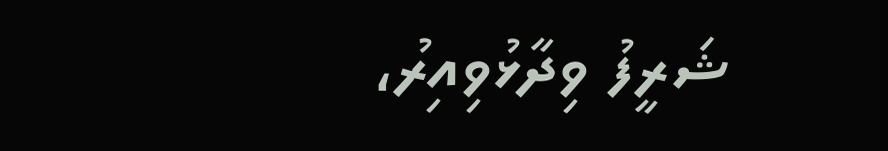ޝަރީފު ވިދާޅުވިއިރު،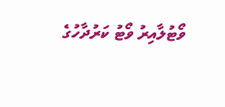ވޯޓުލާއިރު ވޯޓު ކަރުދާހުގެ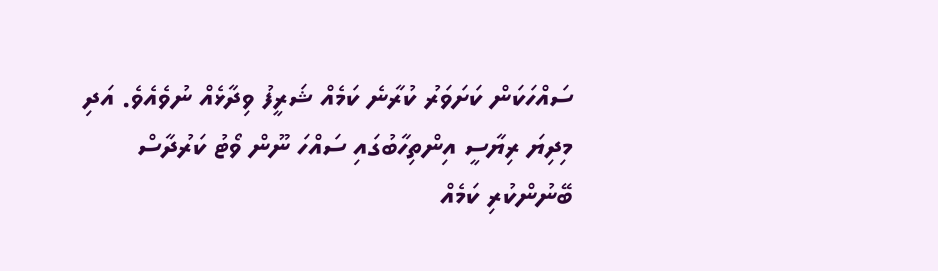ސައްހަކަން ކަށަވަރު ކުރާނެ ކަމެއް ޝަރީފު ވިދާޅެއް ނުވެއެވެ. އަދި މިދިޔަ ރިޔާސީ އިންތިހާބުގައި ސައްހަ ނޫން ވޯޓު ކަރުދާސް ބޭނުންކުރި ކަމެއް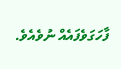ފާހަގަވެފައެއް ނުވެއެވެ.